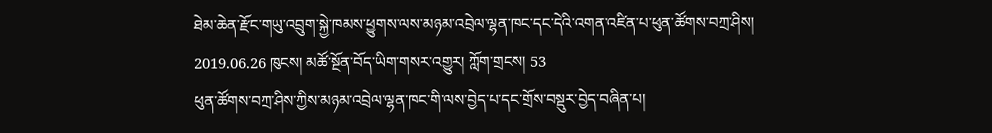ཐེམ་ཆེན་རྫོང་གཡུ་འབྲུག་སྐྱེ་ཁམས་ཕྱུགས་ལས་མཉམ་འབྲེལ་ལྷན་ཁང་དང་དེའི་འགན་འཛིན་པ་ཕུན་ཚོགས་བཀྲ་ཤིས།
2019.06.26 ཁུངས། མཚོ་སྔོན་བོད་ཡིག་གསར་འགྱུར། ཀློག་གྲངས། 53
ཕུན་ཚོགས་བཀྲ་ཤིས་ཀྱིས་མཉམ་འབྲེལ་ལྷན་ཁང་གི་ལས་བྱེད་པ་དང་གྲོས་བསྡུར་བྱེད་བཞིན་པ།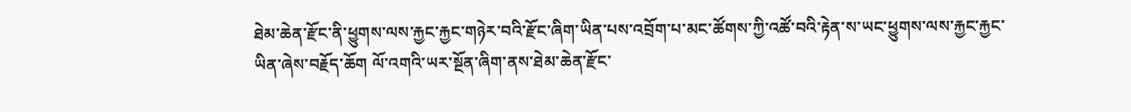ཐེམ་ཆེན་རྫོང་ནི་ཕྱུགས་ལས་རྐྱང་རྐྱང་གཉེར་བའི་རྫོང་ཞིག་ཡིན་པས་འབྲོག་པ་མང་ཚོགས་ཀྱི་འཚོ་བའི་རྟེན་ས་ཡང་ཕྱུགས་ལས་རྐྱང་རྐྱང་ཡིན་ཞེས་བརྗོད་ཆོག ལོ་འགའི་ཡར་སྔོན་ཞིག་ནས་ཐེམ་ཆེན་རྫོང་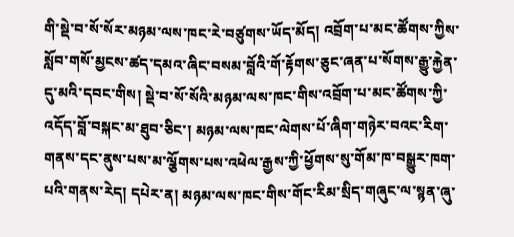གི་སྡེ་བ་སོ་སོར་མཉམ་ལས་ཁང་རེ་བཙུགས་ཡོད་མོད། འབྲོག་པ་མང་ཚོགས་ཀྱིས་སློབ་གསོ་མྱངས་ཚད་དམའ་ཞིང་བསམ་བློའི་གོ་རྟོགས་ཅུང་ཞན་པ་སོགས་རྒྱུ་རྐྱེན་དུ་མའི་དབང་གིས། སྡེ་བ་སོ་སོའི་མཉམ་ལས་ཁང་གིས་འབྲོག་པ་མང་ཚོགས་ཀྱི་འདོད་བློ་བསྐང་མ་ཐུབ་ཅིང་། མཉམ་ལས་ཁང་ལེགས་པོ་ཞིག་གཉེར་བའང་རིག་གནས་དང་ནུས་པས་མ་ལྕོགས་པས་འཕེལ་རྒྱས་ཀྱི་ཕྱོགས་སུ་གོམ་ཁ་བསྒྱུར་ཁག་པའི་གནས་རེད། དཔེར་ན། མཉམ་ལས་ཁང་གིས་གོང་རིམ་སྲིད་གཞུང་ལ་སྙན་ཞུ་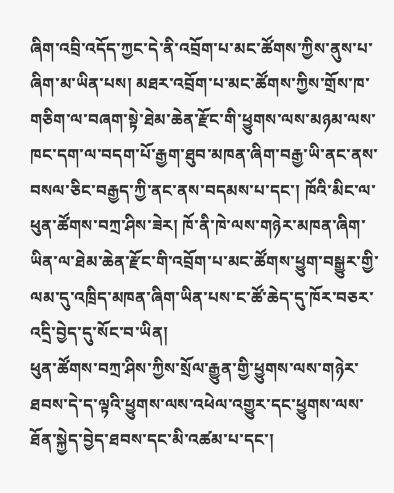ཞིག་འབྲི་འདོད་ཀྱང་དེ་ནི་འབྲོག་པ་མང་ཚོགས་ཀྱིས་ནུས་པ་ཞིག་མ་ཡིན་པས། མཐར་འབྲོག་པ་མང་ཚོགས་ཀྱིས་གྲོས་ཁ་གཅིག་ལ་བཞག་སྟེ་ཐེམ་ཆེན་རྫོང་གི་ཕྱུགས་ལས་མཉམ་ལས་ཁང་དག་ལ་བདག་པོ་རྒྱག་ཐུབ་མཁན་ཞིག་བརྒྱ་ཡི་ནང་ནས་བསལ་ཅིང་བརྒྱད་ཀྱི་ནང་ནས་བདམས་པ་དང་། ཁོའི་མིང་ལ་ཕུན་ཚོགས་བཀྲ་ཤིས་ཟེར། ཁོ་ནི་ཁེ་ལས་གཉེར་མཁན་ཞིག་ཡིན་ལ་ཐེམ་ཆེན་རྫོང་གི་འབྲོག་པ་མང་ཚོགས་ཕྱུག་བསྒྱུར་གྱི་ལམ་དུ་འཁྲིད་མཁན་ཞིག་ཡིན་པས་ང་ཚོ་ཆེད་དུ་ཁོར་བཅར་འདྲི་བྱེད་དུ་སོང་བ་ཡིན།
ཕུན་ཚོགས་བཀྲ་ཤིས་ཀྱིས་སྲོལ་རྒྱུན་གྱི་ཕྱུགས་ལས་གཉེར་ཐབས་དེ་ད་ལྟའི་ཕྱུགས་ལས་འཕེལ་འགྱུར་དང་ཕྱུགས་ལས་ཐོན་སྐྱེད་བྱེད་ཐབས་དང་མི་འཚམ་པ་དང་།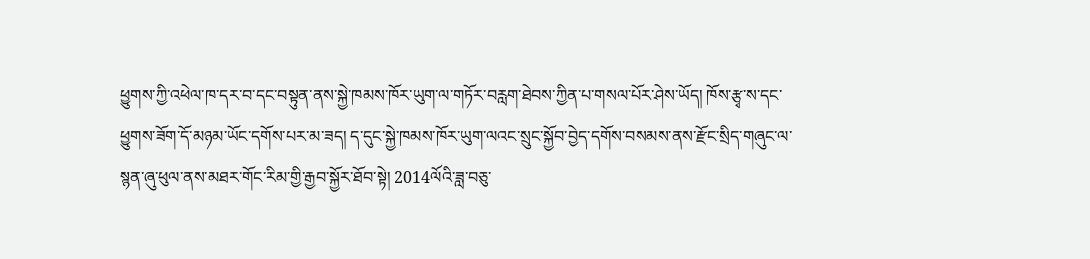ཕྱུགས་ཀྱི་འཕེལ་ཁ་དར་བ་དང་བསྟུན་ནས་སྐྱེ་ཁམས་ཁོར་ཡུག་ལ་གཏོར་བརླག་ཐེབས་ཀྱིན་པ་གསལ་པོར་ཤེས་ཡོད། ཁོས་རྩྭ་ས་དང་ཕྱུགས་ཟོག་དོ་མཉམ་ཡོང་དགོས་པར་མ་ཟད། ད་དུང་སྐྱེ་ཁམས་ཁོར་ཡུག་ལའང་སྲུང་སྐྱོབ་བྱེད་དགོས་བསམས་ནས་རྫོང་སྲིད་གཞུང་ལ་སྙན་ཞུ་ཕུལ་ནས་མཐར་གོང་རིམ་གྱི་རྒྱབ་སྐྱོར་ཐོབ་སྟེ། 2014ལོའི་ཟླ་བཅུ་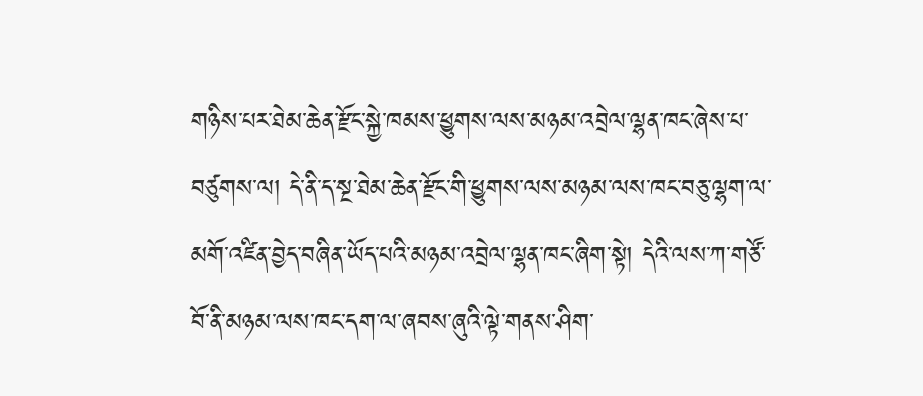གཉིས་པར་ཐེམ་ཆེན་རྫོང་སྐྱེ་ཁམས་ཕྱུགས་ལས་མཉམ་འབྲེལ་ལྷན་ཁང་ཞེས་པ་བཙུགས་ལ། དེ་ནི་ད་སྔ་ཐེམ་ཆེན་རྫོང་གི་ཕྱུགས་ལས་མཉམ་ལས་ཁང་བཅུ་ལྷག་ལ་མགོ་འཛིན་བྱེད་བཞིན་ཡོད་པའི་མཉམ་འབྲེལ་ལྷན་ཁང་ཞིག་སྟེ། དེའི་ལས་ཀ་གཙོ་བོ་ནི་མཉམ་ལས་ཁང་དག་ལ་ཞབས་ཞུའི་ལྟེ་གནས་ཤིག་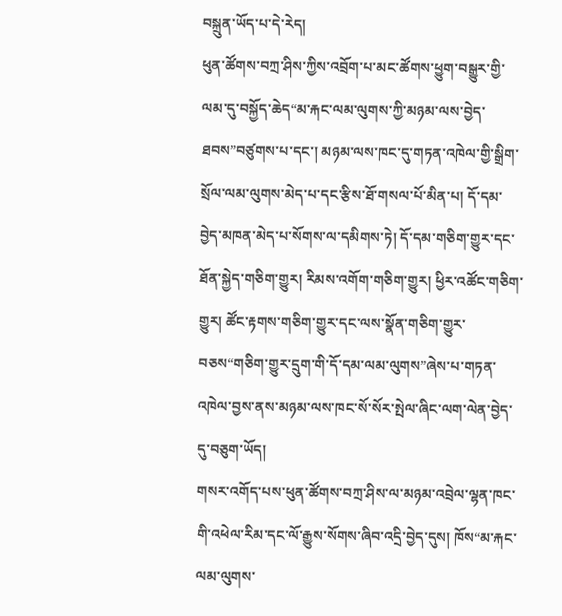བསྐྲུན་ཡོད་པ་དེ་རེད།
ཕུན་ཚོགས་བཀྲ་ཤིས་ཀྱིས་འབྲོག་པ་མང་ཚོགས་ཕྱུག་བསྒྱུར་གྱི་ལམ་དུ་བསྐྱོད་ཆེད“མ་རྐང་ལམ་ལུགས་ཀྱི་མཉམ་ལས་བྱེད་ཐབས”བཙུགས་པ་དང་། མཉམ་ལས་ཁང་དུ་གཏན་འཁེལ་གྱི་སྒྲིག་སྲོལ་ལམ་ལུགས་མེད་པ་དང་རྩིས་ཐོ་གསལ་པོ་མིན་པ། དོ་དམ་བྱེད་མཁན་མེད་པ་སོགས་ལ་དམིགས་ཏེ། དོ་དམ་གཅིག་གྱུར་དང་ཐོན་སྐྱེད་གཅིག་གྱུར། རིམས་འགོག་གཅིག་གྱུར། ཕྱིར་འཚོང་གཅིག་གྱུར། ཚོང་རྟགས་གཅིག་གྱུར་དང་ལས་སྣོན་གཅིག་གྱུར་བཅས“གཅིག་གྱུར་དྲུག་གི་དོ་དམ་ལམ་ལུགས”ཞེས་པ་གཏན་འཁེལ་བྱས་ནས་མཉམ་ལས་ཁང་སོ་སོར་སྤེལ་ཞིང་ལག་ལེན་བྱེད་དུ་བཅུག་ཡོད།
གསར་འགོད་པས་ཕུན་ཚོགས་བཀྲ་ཤིས་ལ་མཉམ་འབྲེལ་ལྷན་ཁང་གི་འཕེལ་རིམ་དང་ལོ་རྒྱུས་སོགས་ཞིབ་འདྲི་བྱེད་དུས། ཁོས“མ་རྐང་ལམ་ལུགས་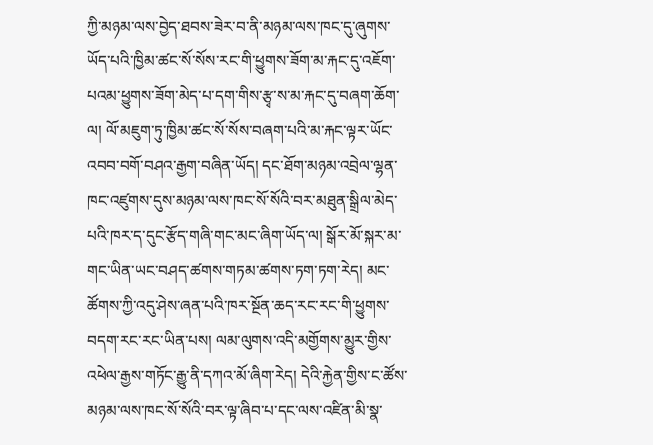ཀྱི་མཉམ་ལས་བྱེད་ཐབས་ཟེར་བ་ནི་མཉམ་ལས་ཁང་དུ་ཞུགས་ཡོད་པའི་ཁྱིམ་ཚང་སོ་སོས་རང་གི་ཕྱུགས་ཟོག་མ་རྐང་དུ་འཇོག་པའམ་ཕྱུགས་ཟོག་མེད་པ་དག་གིས་རྩྭ་ས་མ་རྐང་དུ་བཞག་ཆོག་ལ། ལོ་མཇུག་ཏུ་ཁྱིམ་ཚང་སོ་སོས་བཞག་པའི་མ་རྐང་ལྟར་ཡོང་འབབ་བགོ་བཤའ་རྒྱག་བཞིན་ཡོད། དང་ཐོག་མཉམ་འབྲེལ་ལྷན་ཁང་འཛུགས་དུས་མཉམ་ལས་ཁང་སོ་སོའི་བར་མཐུན་སྒྲིལ་མེད་པའི་ཁར་ད་དུང་རྩོད་གཞི་གང་མང་ཞིག་ཡོད་ལ། སྒོར་མོ་སྐར་མ་གང་ཡིན་ཡང་བཤད་ཚགས་གཏམ་ཚགས་ཏག་ཏག་རེད། མང་ཚོགས་ཀྱི་འདུ་ཤེས་ཞན་པའི་ཁར་སྔོན་ཆད་རང་རང་གི་ཕྱུགས་བདག་རང་རང་ཡིན་པས། ལམ་ལུགས་འདི་མགྱོགས་མྱུར་གྱིས་འཕེལ་རྒྱས་གཏོང་རྒྱུ་ནི་དཀའ་མོ་ཞིག་རེད། དེའི་རྐྱེན་གྱིས་ང་ཚོས་མཉམ་ལས་ཁང་སོ་སོའི་བར་ལྟ་ཞིབ་པ་དང་ལས་འཛིན་མི་སྣ་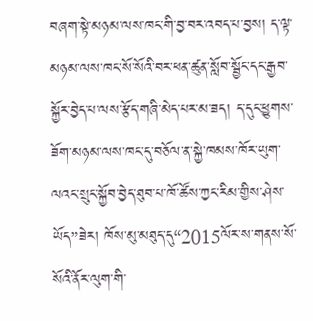བཞག་སྟེ་མཉམ་ལས་ཁང་གི་བྱ་བར་འབད་པ་བྱས། ད་ལྟ་མཉམ་ལས་ཁང་སོ་སོའི་བར་ཕན་ཚུན་སློབ་སྦྱོང་དང་རྒྱབ་སྐྱོར་བྱེད་པ་ལས་རྩོད་གཞི་མེད་པར་མ་ཟད། ད་དུང་ཕྱུགས་ཟོག་མཉམ་ལས་ཁང་དུ་བཅོལ་ན་སྐྱེ་ཁམས་ཁོར་ཡུག་ལའང་སྲུང་སྐྱོབ་བྱེད་ཐུབ་པ་ཁོ་ཚོས་ཀྱང་རིམ་གྱིས་ཤེས་ཡོད”ཟེར། ཁོས་མུ་མཐུད་དུ“2015ལོར་ས་གནས་སོ་སོའི་ནོར་ལུག་གི་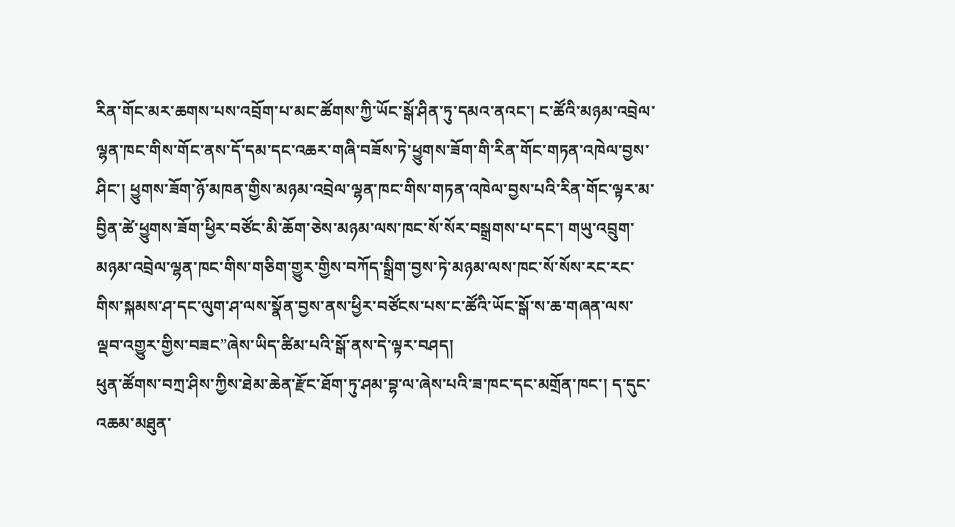རིན་གོང་མར་ཆགས་པས་འབྲོག་པ་མང་ཚོགས་ཀྱི་ཡོང་སྒོ་ཤིན་ཏུ་དམའ་ནའང་། ང་ཚོའི་མཉམ་འབྲེལ་ལྷན་ཁང་གིས་གོང་ནས་དོ་དམ་དང་འཆར་གཞི་བཟོས་ཏེ་ཕྱུགས་ཟོག་གི་རིན་གོང་གཏན་འཁེལ་བྱས་ཤིང་། ཕྱུགས་ཟོག་ཉོ་མཁན་གྱིས་མཉམ་འབྲེལ་ལྷན་ཁང་གིས་གཏན་འཁེལ་བྱས་པའི་རིན་གོང་ལྟར་མ་བྱིན་ཚེ་ཕྱུགས་ཟོག་ཕྱིར་བཙོང་མི་ཆོག་ཅེས་མཉམ་ལས་ཁང་སོ་སོར་བསྒྲགས་པ་དང་། གཡུ་འབྲུག་མཉམ་འབྲེལ་ལྷན་ཁང་གིས་གཅིག་གྱུར་གྱིས་བཀོད་སྒྲིག་བྱས་ཏེ་མཉམ་ལས་ཁང་སོ་སོས་རང་རང་གིས་སྐམས་ཤ་དང་ལུག་ཤ་ལས་སྣོན་བྱས་ནས་ཕྱིར་བཙོངས་པས་ང་ཚོའི་ཡོང་སྒོ་ས་ཆ་གཞན་ལས་ལྡབ་འགྱུར་གྱིས་བཟང”ཞེས་ཡིད་ཚིམ་པའི་སྒོ་ནས་དེ་ལྟར་བཤད།
ཕུན་ཚོགས་བཀྲ་ཤིས་ཀྱིས་ཐེམ་ཆེན་རྫོང་ཐོག་ཏུ་ཤམ་བྷ་ལ་ཞེས་པའི་ཟ་ཁང་དང་མགྲོན་ཁང་། ད་དུང་འཆམ་མཐུན་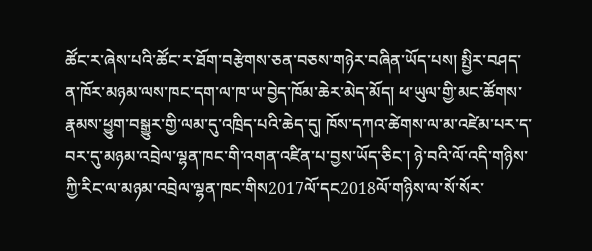ཚོང་ར་ཞེས་པའི་ཚོང་ར་ཐོག་བརྩེགས་ཅན་བཅས་གཉེར་བཞིན་ཡོད་པས། སྤྱིར་བཤད་ན་ཁོར་མཉམ་ལས་ཁང་དག་ལ་ཁ་ཡ་བྱེད་ཁོམ་ཆེར་མེད་མོད། ཕ་ཡུལ་གྱི་མང་ཚོགས་རྣམས་ཕྱུག་བསྒྱུར་གྱི་ལམ་དུ་འཁྲིད་པའི་ཆེད་དུ། ཁོས་དཀའ་ཚེགས་ལ་མ་འཛེམ་པར་ད་བར་དུ་མཉམ་འབྲེལ་ལྷན་ཁང་གི་འགན་འཛིན་པ་བྱས་ཡོད་ཅིང་། ཉེ་བའི་ལོ་འདི་གཉིས་ཀྱི་རིང་ལ་མཉམ་འབྲེལ་ལྷན་ཁང་གིས2017ལོ་དང2018ལོ་གཉིས་ལ་སོ་སོར་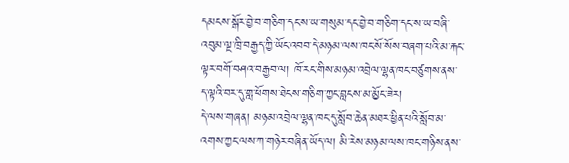དམངས་སྒོར་བྱེ་བ་གཅིག་དང་ས་ཡ་གསུམ་དང་བྱེ་བ་གཅིག་དང་ས་ཡ་བཞི་འབུམ་ལྔ་ཁྲི་བརྒྱད་ཀྱི་ཡོང་འབབ་དེ་མཉམ་ལས་ཁང་སོ་སོས་བཞག་པའི་མ་རྐང་ལྟར་བགོ་བཤའ་བརྒྱབ་ལ། ཁོ་རང་གིས་མཉམ་འབྲེལ་ལྷན་ཁང་བཙུགས་ནས་ད་ལྟའི་བར་དུ་གླ་ཕོགས་ཐེངས་གཅིག་ཀྱང་བླངས་མ་མྱོང་ཟེར།
དེ་ལས་གཞན། མཉམ་འབྲེལ་ལྷན་ཁང་དུ་སློབ་ཆེན་མཐར་ཕྱིན་པའི་སློབ་མ་འགས་ཀྱང་ལས་ཀ་གཉེར་བཞིན་ཡོད་ལ། མི་རེས་མཉམ་ལས་ཁང་གཉིས་ནས་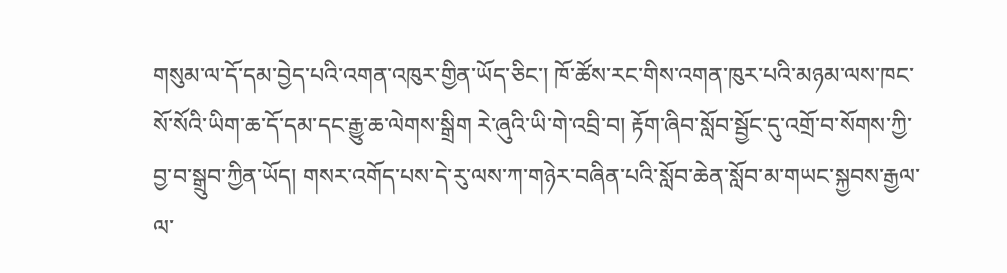གསུམ་ལ་དོ་དམ་བྱེད་པའི་འགན་འཁུར་གྱིན་ཡོད་ཅིང་། ཁོ་ཚོས་རང་གིས་འགན་ཁུར་པའི་མཉམ་ལས་ཁང་སོ་སོའི་ཡིག་ཆ་དོ་དམ་དང་རྒྱུ་ཆ་ལེགས་སྒྲིག རེ་ཞུའི་ཡི་གེ་འབྲི་བ། རྟོག་ཞིབ་སློབ་སྦྱོང་དུ་འགྲོ་བ་སོགས་ཀྱི་བྱ་བ་སྒྲུབ་ཀྱིན་ཡོད། གསར་འགོད་པས་དེ་རུ་ལས་ཀ་གཉེར་བཞིན་པའི་སློབ་ཆེན་སློབ་མ་གཡང་སྐྱབས་རྒྱལ་ལ་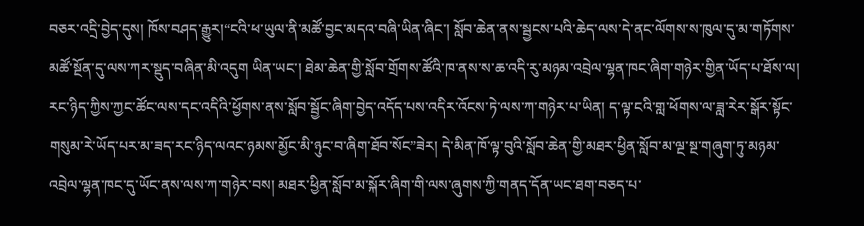བཅར་འདྲི་བྱེད་དུས། ཁོས་བཤད་རྒྱུར།“ངའི་ཕ་ཡུལ་ནི་མཚོ་བྱང་མདའ་བཞི་ཡིན་ཞིང་། སློབ་ཆེན་ནས་སྦྱངས་པའི་ཆེད་ལས་དེ་ནང་ལོགས་ས་ཁུལ་དུ་མ་གཏོགས་མཚོ་སྔོན་དུ་ལས་ཀར་སྡུད་བཞིན་མི་འདུག ཡིན་ཡང་། ཐེམ་ཆེན་གྱི་སློབ་གྲོགས་ཚོའི་ཁ་ནས་ས་ཆ་འདི་རུ་མཉམ་འབྲེལ་ལྷན་ཁང་ཞིག་གཉེར་གྱིན་ཡོད་པ་ཐོས་ལ། རང་ཉིད་ཀྱིས་ཀྱང་ཚོང་ལས་དང་འདིའི་ཕྱོགས་ནས་སློབ་སྦྱོང་ཞིག་བྱེད་འདོད་པས་འདིར་འོངས་ཏེ་ལས་ཀ་གཉེར་པ་ཡིན། ད་ལྟ་ངའི་གླ་ཕོགས་ལ་ཟླ་རེར་སྒོར་སྟོང་གསུམ་རེ་ཡོད་པར་མ་ཟད་རང་ཉིད་ལའང་ཉམས་མྱོང་མི་ཉུང་བ་ཞིག་ཐོབ་སོང”ཟེར། དེ་མིན་ཁོ་ལྟ་བུའི་སློབ་ཆེན་གྱི་མཐར་ཕྱིན་སློབ་མ་ལྔ་སྔ་གཞུག་ཏུ་མཉམ་འབྲེལ་ལྷན་ཁང་དུ་ཡོང་ནས་ལས་ཀ་གཉེར་བས། མཐར་ཕྱིན་སློབ་མ་སྐོར་ཞིག་གི་ལས་ཞུགས་ཀྱི་གནད་དོན་ཡང་ཐག་བཅད་པ་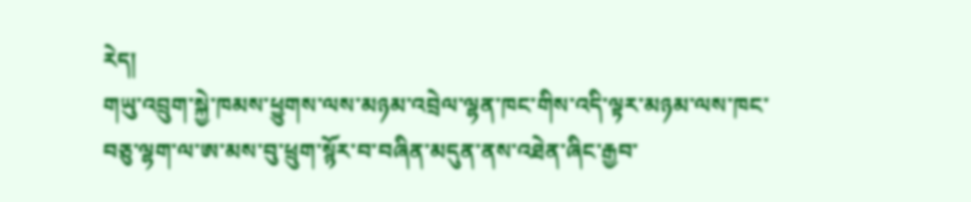རེད།
གཡུ་འབྲུག་སྐྱེ་ཁམས་ཕྱུགས་ལས་མཉམ་འབྲེལ་ལྷན་ཁང་གིས་འདི་ལྟར་མཉམ་ལས་ཁང་བཅུ་ལྷག་ལ་ཨ་མས་བུ་ཕྲུག་སྙོར་བ་བཞིན་མདུན་ནས་འཐེན་ཞིང་རྒྱབ་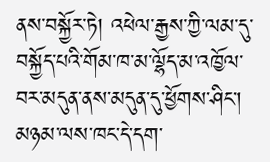ནས་བསྐྱོར་ཏེ། འཕེལ་རྒྱས་ཀྱི་ལམ་དུ་བསྐྱོད་པའི་གོམ་ཁ་མ་ལྷོད་མ་འཁྱོལ་བར་མདུན་ནས་མདུན་དུ་ཕྱོགས་ཤིང་། མཉམ་ལས་ཁང་དེ་དག་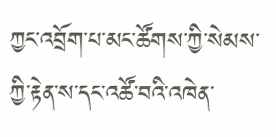ཀྱང་འབྲོག་པ་མང་ཚོགས་ཀྱི་སེམས་ཀྱི་རྟེན་ས་དང་འཚོ་བའི་འཁེན་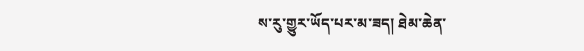ས་རུ་གྱུར་ཡོད་པར་མ་ཟད། ཐེམ་ཆེན་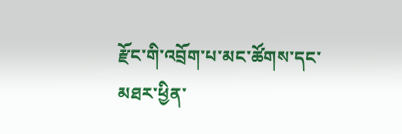རྫོང་གི་འབྲོག་པ་མང་ཚོགས་དང་མཐར་ཕྱིན་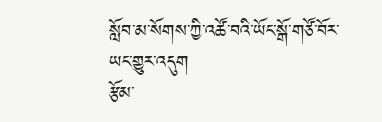སློབ་མ་སོགས་ཀྱི་འཚོ་བའི་ཡོང་སྒོ་གཙོ་བོར་ཡང་གྱུར་འདུག
རྩོམ་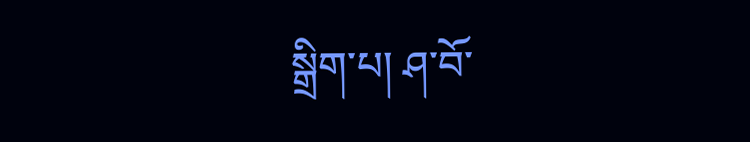སྒྲིག་པ། ཤ་བོ་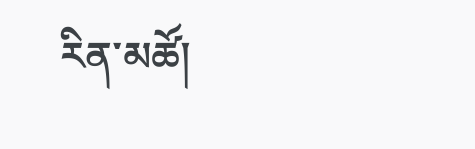རིན་མཚོ།